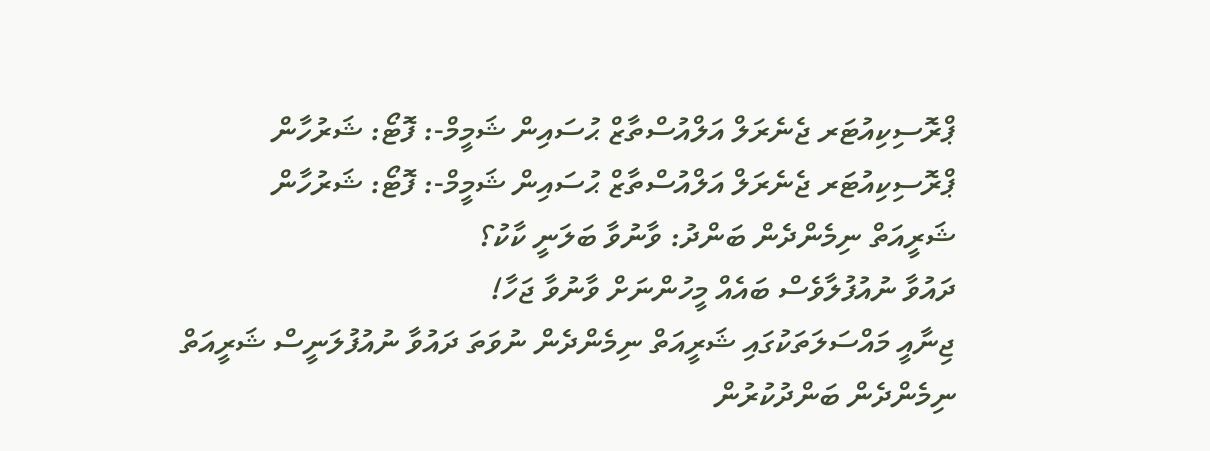ޕްރޮސިކިއުޓަރ ޖެނެރަލް އަލްއުސްތާޒް ޙުސައިން ޝަމީމް-: ފޮޓޯ: ޝަރުހާން
ޕްރޮސިކިއުޓަރ ޖެނެރަލް އަލްއުސްތާޒް ޙުސައިން ޝަމީމް-: ފޮޓޯ: ޝަރުހާން
ޝަރީއަތް ނިމެންދެން ބަންދު: ވާނުވާ ބަލަނީ ކާކު؟
ދައުވާ ނުއުފުލާވެސް ބައެއް މީހުންނަށް ވާނުވާ ޖަހާ!
ޖިނާއީ މައްސަލަތަކުގައި ޝަރީއަތް ނިމެންދެން ނުވަތަ ދައުވާ ނުއުފުލަނީސް ޝަރީއަތް ނިމެންދެން ބަންދުކުރުން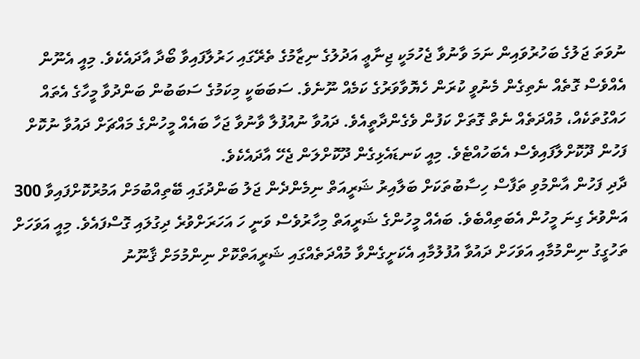ނުވަތަ ޖަލުގެ ބަހުރުވައިން ނަމަ ވާނުވާ ޖެހުމަކީ ޖިނާޢީ އަދުލުގެ ނިޒާމުގެ ތެރޭގައި ހަރުލާފައިވާ ބޯދާ އާދައެކެވެ. މިއީ އެނޫން އެއްވެސް ގޮތެއް ނެތިގެން މެނުވީ ކުރަން ހެޔޮވާވަރުގެ ކަމެއް ނޫނެވެ. ސަބަބަކީ މިކަމުގެ ސަބަބުން ބަންދުވާ މީހާގެ އެތައް ހައްގުތަކެއް، މުއްދަތެއް ނެތް ގޮތަށް ކަފުން ވެގެންދާތީއެވެ. ދައުވާ ނުއުފުލާ ވާނުވާ ޖަހާ ބައެއް މީހުންގެ މައްޗަށް ދައުވާ ނުކޮށް ފަހުން ދޫކޮށްލާފައިވެސް އެބަހުއްޓެވެ. މިއީ ކަނޑައެޅިގެން ދޫކޮށްލަން ޖެހޭ އާދައެކެވެ.
ދާދި ފަހުން އާންމުވި ތަފާސް ހިސާބުތަކަށް ބަލާއިރު ޝަރީއަތް ނިމެންދެން ޖަލު ބަންދުގައި ބޭތިއްބުމަށް އަމުރުކޮށްފައިވާ 300 އަންވުރެ ގިނަ މީހުން އެބަތިއްބެވެ. ބައެއް މީހުންގެ ޝަރީއަތް މިހާރުވެސް ވަނީ ހަ އަހަރަށްވުރެ ދިގުލައި ގޮސްފައެވެ. މިއީ އަވަހަށް ތަހުގީގު ނިންމުމާއި އަވަހަށް ދައުވާ އުފުލުމާއި އެކަށީގެންވާ މުއްދަތެއްގައި ޝަރީއަތްކޮށް ނިންމުމަށް ޤާނޫނު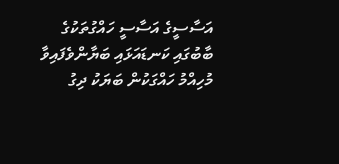އަސާސީގެ އަސާސީ ހައްގުތަކުގެ ބާބުގައި ކަނޑައަޅައި ބަޔާންވެފައިވާ މުހިއްމު ހައްގަކުން ބަޔަކު ދިގު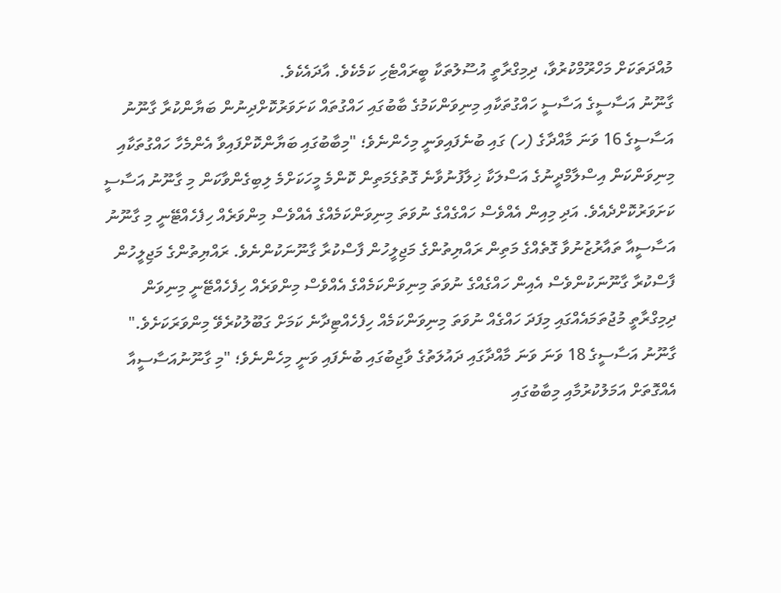މުއްދަތަކަށް މަހްރޫމްކުރުވާ، ދިމިގްރާތީ އުސޫލުތަކާ ބީރައްޓެހި ކަމެކެވެ. އާދައެކެވެ.
ގާނޫނު އަސާސީގެ އަސާސީ ހައްގުތަކާއި މިނިވަންކަމުގެ ބާބުގައި ހައްގުތައް ކަށަވަރުކޮށްދިނުން ބަޔާންކުރާ ގާނޫނު އަސާސީގެ 16 ވަނަ މާއްދާގެ (ހ) ގައި ބުނެފައިވަނީ މިހެންނެވެ؛ "މިބާބުގައި ބަޔާންކޮށްފައިވާ އެންމެހާ ހައްގުތަކާއި މިނިވަންކަން އިސްލާމްދީނުގެ އަސްލަކާ ޚިލާފުނުވާނެ ގޮތުގެމަތިން ކޮންމެ މީހަކަށްމެ ލިބިގެންވާކަން މި ގާނޫނު އަސާސީ ކަށަވަރުކޮށްދެއެވެ. އަދި މިއިން އެއްވެސް ހައްގެއްގެ ނުވަތަ މިނިވަންކަމެއްގެ އެއްވެސް މިންވަރެއް ހިފެހެއްޓޭނީ މި ގާނޫނު އަސާސީއާ ތައާރުޒުނުވާ ގޮތެއްގެ މަތިން ރައްޔިތުންގެ މަޖިލީހުން ފާސްކުރާ ގާނޫނަކުންނެވެ. ރައްޔިތުންގެ މަޖިލީހުން ފާސްކުރާ ގާނޫނަކުންވެސް އެއިން ހައްގެއްގެ ނުވަތަ މިނިވަންކަމެއްގެ އެއްވެސް މިންވަރެއް ހިފެހެއްޓޭނީ މިނިވަން ދިމިގްރާތީ މުޖުތަމައެއްގައި މިފަދަ ހައްގެއް ނުވަތަ މިނިވަންކަމެއް ހިފެހެއްޓިދާނެ ކަމަށް ގަބޫލުކުރެވޭ މިންވަރަކަށެވެ."
ގާނޫނު އަސާސީގެ 18 ވަނަ ވަނަ މާއްދާގައި ދައުލަތުގެ ވާޖިބުގައި ބުނެފައި ވަނީ މިހެންނެވެ؛ "މި ގާނޫނުއަސާސީއާ އެއްގޮތަށް އަމަލުކުރުމާއި މިބާބުގައި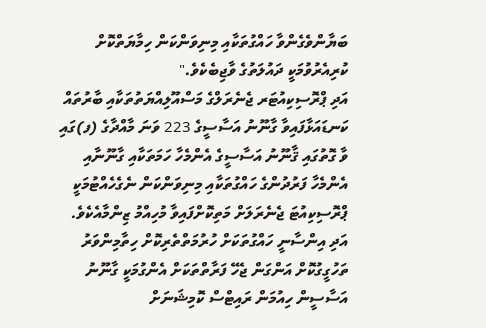ބަޔާންވެގެންވާ ހައްގުތަކާއި މިނިވަންކަން ހިމާޔަތްކޮށް ކުރިއެރުވުމަކީ ދައުލަތުގެ ވާޖިބެކެވެ."
އަދި ޕްރޮސިކިއުޓަރ ޖެނެރަލްގެ މަސްއޫލިއްޔަތުތަކާއި ބާރުތައް ކަނޑައަޅާފައިވާ ގާނޫނު އަސާސީގެ 223 ވަނަ މާއްދާގެ (ފ)ގައި ވާ ގޮތުގައި ޤާނޫނު އަސާސީގެ އެންމެހާ ހަމަތަކާއި ގާނޫނާއި އެންމެހާ ފަރުދުންގެ ހައްގުތަކާއި މިނިވަންކަން ނެގެހެއްޓުމަކީ ޕްރޮސިކިއުޓަ ޖެނެރަލަށް މަތިކޮށްފައިވާ މުހިއްމު ޒިންމާއެކެވެ.
އަދި އިންސާނީ ހައްގުތަކަށް ހުރުމަތްތެރިކޮށް ހިތާމިންވަރު ތަހުގީގުކޮށް އަންގަން ޖެހޭ ފަރާތްތަކަށް އެންގުމަކީ ގާނޫނު އަސާސީން ހިއުމަން ރައިޓްސް ކޮމިޝަނަށް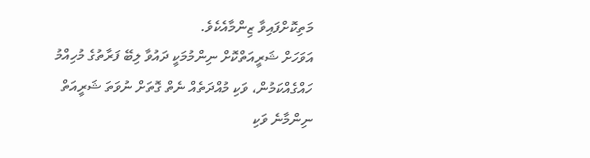މަތިކޮށްފައިވާ ޒިންމާއެކެވެ.
އަވަހަށް ޝަރީއަތްކޮށް ނިންމުމަކީ ދައުވާ ލިބޭ ފަރާތުގެ މުހިއްމު ހައްގެއްކަމުން، ވަކި މުއްދަތެއް ނެތް ގޮތަށް ނުވަތަ ޝަރީއަތް ނިންމާނެ ވަކި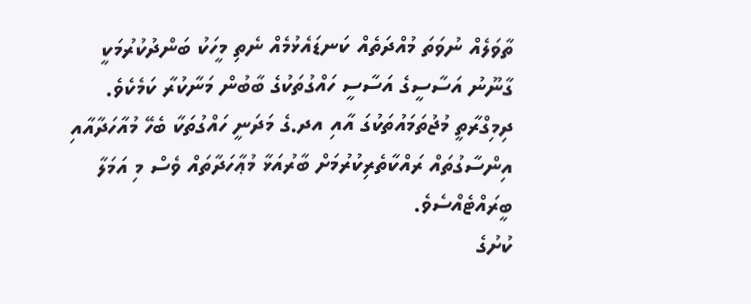ތާވަލެއް ނުވަތަ މުއްދަތެއް ކަނޑައެޅުމެއް ނެތި މީހަކު ބަންދުކުރުމަކީ ގާނޫނު އަސާސީގެ އަސާސީ ހައްގުތަކުގެ ބާބުން މަނާކުރާ ކަމެކެވެ. ދިމިގްރާތީ މުޖުތަމައުތަކުގަ އާއި އދ.ގެ މަދަނީ ހައްގުތަކާ ބެހޭ މުއާހަދާއާއި އިންސާގުތައް ރައްކާތެރިކުރުމަށް ބާރުއަޅާ މުޢާހަދާތައް ވެސް މި އަމަލާ ބީރައްޓެއްސެވެ.
ކުށުގެ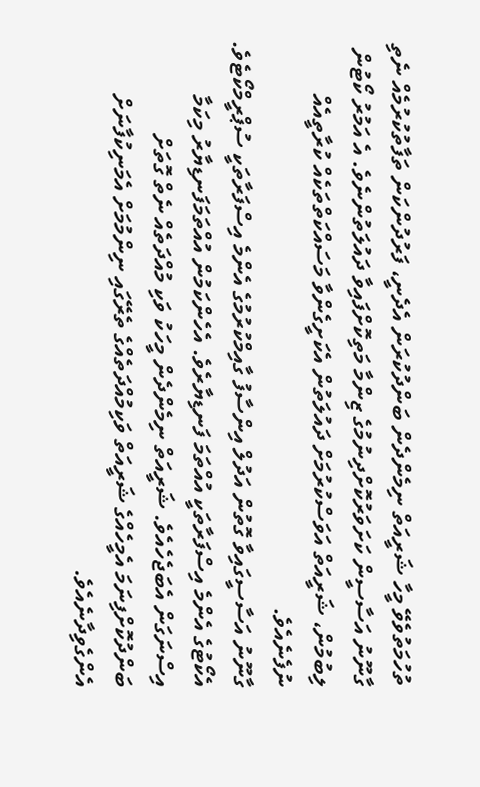ތުހުމަތުވެވޭ މީހާ ޝަރީއަތް ނިމެންދެން ބަންދުކުރަން އެދެނީ، ފަރުދުންކަން ތަފާތުކުރުމެއް ނެތި ގާނޫނު އަސާސީން ކަށަވަރުކޮށްދިނުމުގެ ޒިންމާ މަތިކޮށްފައިވާ ދައުލަތުންނެވެ. އެ އަމުރު ކޯޓުން ލިބުމުން، ޝަރީއަތް އަވަސްކުރުމަށް ދައުލަތުން އެކަށީގެންވާ މަސައްކަތްތަކެއް ކުރާތީއެއް ނުފެނެއެވެ.
ގާނޫނު އަސާސީގައިވާ ގޮތުން އަދުލް އިންސާފު ގާއިމްކުރުމުގެ އެންމެ އިސްފަރާތަކީ ސުޕްރީމްކޯޓެވެ. އެކޯޓުގެ އެންމެ އިސްފަރާތަކީ އުއްތަމަ ފަނޑިޔާރެވެ. އެހެންކަމުން އުއްތަމަފަނޑިޔާރު މިކަމާ އިސްނަގަން އެބަޖެހެއެވެ. ޝަރީއަތް ނިމެންދެން މީހަކު ވަކި މުއްދަތެއް ނެތް ގޮތަށް ބަންދުކޮށްފިނަމަ އެމީހެއްގެ ޝަރީއަތް ވަކިމުއްދަތެއްގެ ތެރޭގައި ނިންމުމަށް އެމަނިކުފާނަށް އެންގެވިދާނެއެވެ.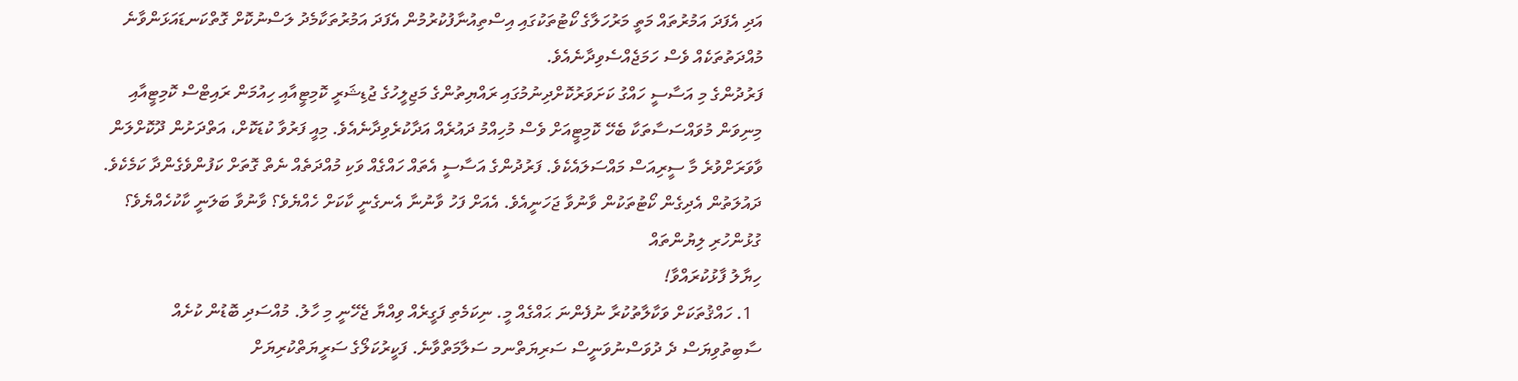އަދި އެފަދަ އަމުރުތައް މަތީ މަރުހަލާގެ ކޯޓުތަކުގައި އިސްތިއުނާފުކުރުމުން އެފަދަ އަމުރުތަކާމެދު ލަސްނުކޮށް ގޮތްކަނޑައަޅަންވާނެ މުއްދަތުތަކެއް ވެސް ހަމަޖެއްސެވިދާނެއެވެ.
ފަރުދުންގެ މި އަސާސީ ހައްގު ކަށަވަރުކޮށްދިނުމުގައި ރައްޔިތުންގެ މަޖިލީހުގެ ޖުޑިޝަރީ ކޮމިޓީއާއި ހިއުމަން ރައިޓްސް ކޮމިޓީއާއި މިނިވަން މުވައްސަސާތަކާ ބެހޭ ކޮމިޓީއަށް ވެސް މުހިއްމު ދައުރެއް އަދާކުރެވިދާނެއެވެ. މިއީ ފަރުވާ ކުޑަކޮށް، އަތްދަށުން ދޫކޮށްލަން ވާވަރަށްވުރެ މާ ސީރިއަސް މައްސަލައެކެވެ. ފަރުދުންގެ އަސާސީ އެތައް ހައްގެއް ވަކި މުއްދަތެއް ނެތް ގޮތަށް ކަފުންވެގެންދާ ކަމެކެވެ. ދައުލަތުން އެދިގެން ކޯޓުތަކުން ވާނުވާ ޖަހަނީއެވެ. އެއަށް ފަހު ވާނުނާ އެނގެނީ ކާކަށް ހެއްޔެވެ؟ ވާނުވާ ބަލަނީ ކާކުހެއްޔެވެ؟
ގުޅުންހުރި ލިޔުންތައް
ހިޔާލު ފާޅުކުރައްވާ!
  1. ހައްޤުތަކަށް ވަކާލާތުކުރާ ނުފެންނަ ޙައްގެއް މީ. ނިކަމެތި ފަގީރެއް ވިއްޔާ ޖެހޭނީ މި ހާލު. މުއްސަދި ބޮޑުން ކުށެއް ސާބިތުވިޔަސް ދެ ދުވަސްނުވަނީސް ސަރިޔަތްނމ ސަލާމަތްވާނެ. ފަކީރުކަލޯގެ ސަރީޔަތްކުރިޔަށް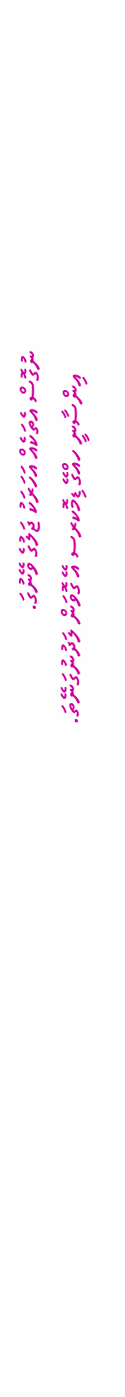ނުގޮސް އެތަކެއް އަހަރަކު ޖަލުގެ ވޭނުގަ.
    އިންސާނީ ހއްގޭ ޑިމޮކރސ އޭ ގޮވަން ލަދުނުގަނޭތަ.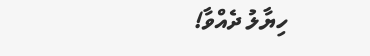ހިޔާލު ދެއްވާ!